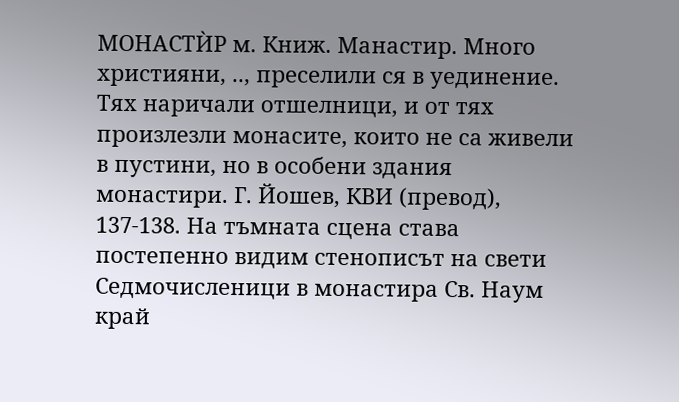МОНАСТЍР м. Книж. Манастир. Много християни, .., преселили ся в уединение. Тях наричали отшелници, и от тях произлезли монасите, които не са живели в пустини, но в особени здания монастири. Г. Йошев, КВИ (превод), 137-138. На тъмната сцена става постепенно видим стенописът на свети Седмочисленици в монастира Св. Наум край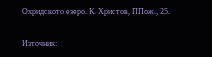Охридското езеро. К. Христов, ППож., 25.


Източник: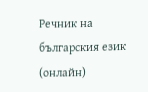Речник на българския език (онлайн)